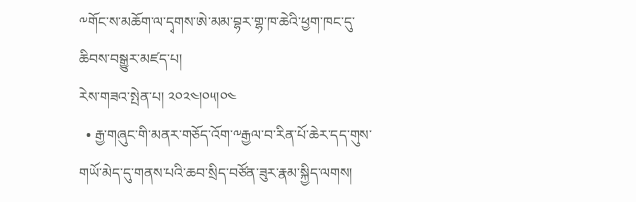༸གོང་ས་མཆོག་ལ་དྭགས་ཨེ་མམ་བྷར་གྷ་ཁ་ཆེའི་ཕྱག་ཁང་དུ་ཆིབས་བསྒྱུར་མཛད་པ།
རེས་གཟའ་སྤེན་པ། ༢༠༢༤།༠༥།༠༤
  • རྒྱ་གཞུང་གི་མནར་གཅོད་འོག་༸རྒྱལ་བ་རིན་པོ་ཆེར་དད་གུས་གཡོ་མེད་དུ་གནས་པའི་ཆབ་སྲིད་བཙོན་ཟུར་རྣམ་སྐྱིད་ལགས།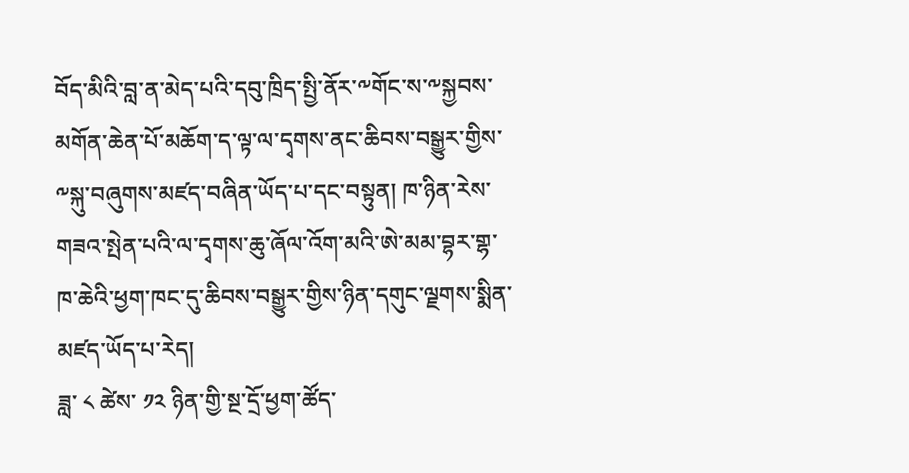བོད་མིའི་བླ་ན་མེད་པའི་དབུ་ཁྲིད་སྤྱི་ནོར་༸གོང་ས་༸སྐྱབས་མགོན་ཆེན་པོ་མཆོག་ད་ལྟ་ལ་དྭགས་ནང་ཆིབས་བསྒྱུར་གྱིས་༸སྐུ་བཞུགས་མཛད་བཞིན་ཡོད་པ་དང་བསྟུན། ཁ་ཉིན་རེས་གཟའ་སྤེན་པའི་ལ་དྭགས་ཆུ་ཞོལ་འོག་མའི་ཨེ་མམ་བྷར་གྷ་ཁ་ཆེའི་ཕྱག་ཁང་དུ་ཆིབས་བསྒྱུར་གྱིས་ཉིན་དགུང་ལྗགས་སྨིན་མཛད་ཡོད་པ་རེད།
ཟླ་ ༨ ཚེས་ ༡༢ ཉིན་གྱི་སྔ་དྲོ་ཕྱག་ཚོད་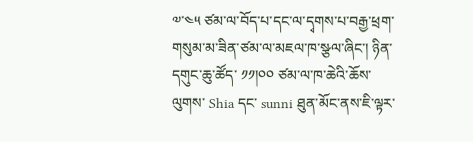༧་༤༥ ཙམ་ལ་བོད་པ་དང་ལ་དྭགས་པ་བརྒྱ་ཕྲག་གསུམ་མ་ཟིན་ཙམ་ལ་མཇལ་ཁ་སྩལ་ཞིང་། ཉིན་དགུང་ཆུ་ཚོད་ ༡༡།༠༠ ཙམ་ལ་ཁ་ཆེའི་ཆོས་ལུགས་ Shia དང་ sunni ཐུན་མོང་ནས་ཇི་ལྟར་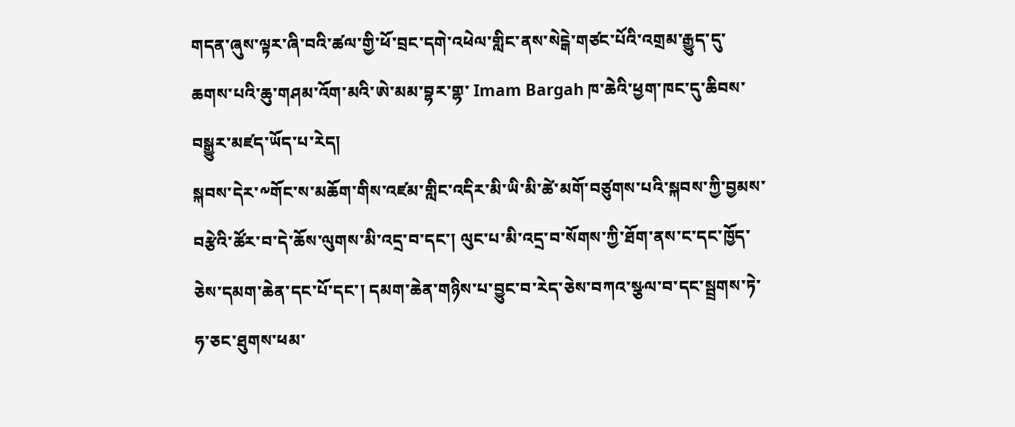གདན་ཞུས་ལྟར་ཞི་བའི་ཚལ་གྱི་ཕོ་བྲང་དགེ་འཕེལ་གླིང་ནས་སེངྒེ་གཙང་པོའི་འགྲམ་རྒྱུད་དུ་ཆགས་པའི་ཆུ་གཤམ་འོག་མའི་ཨེ་མམ་བྷར་གྷ་ Imam Bargah ཁ་ཆེའི་ཕྱག་ཁང་དུ་ཆིབས་བསྒྱུར་མཛད་ཡོད་པ་རེད།
སྐབས་དེར་༸གོང་ས་མཆོག་གིས་འཛམ་གླིང་འདིར་མི་ཡི་མི་ཚེ་མགོ་བཙུགས་པའི་སྐབས་ཀྱི་བྱམས་བརྩེའི་ཚོར་བ་དེ་ཆོས་ལུགས་མི་འདྲ་བ་དང་། ལུང་པ་མི་འདྲ་བ་སོགས་ཀྱི་ཐོག་ནས་ང་དང་ཁྱོད་ཅེས་དམག་ཆེན་དང་པོ་དང་། དམག་ཆེན་གཉིས་པ་བྱུང་བ་རེད་ཅེས་བཀའ་སྩལ་བ་དང་སྦྲགས་ཏེ་ཧ་ཅང་ཐུགས་ཕམ་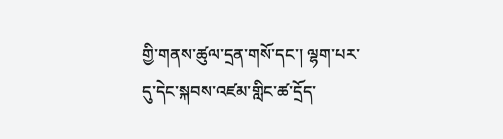གྱི་གནས་ཚུལ་དྲན་གསོ་དང་། ལྷག་པར་དུ་དེང་སྐབས་འཛམ་གླིང་ཚ་དྲོད་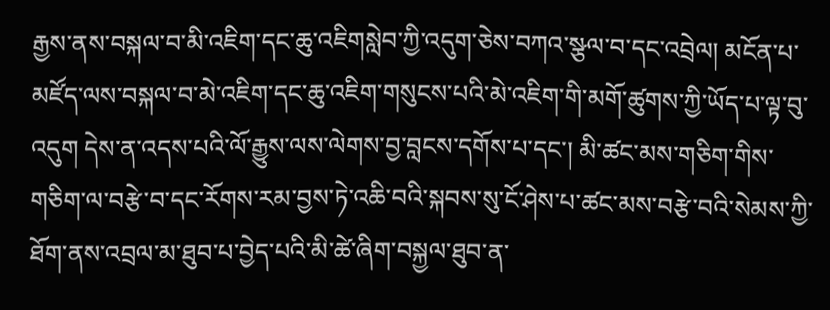རྒྱས་ནས་བསྐལ་བ་མི་འཇིག་དང་ཆུ་འཇིགསླེབ་ཀྱི་འདུག་ཅེས་བཀའ་སྩལ་བ་དང་འབྲེལ། མངོན་པ་མཛོད་ལས་བསྐལ་བ་མེ་འཇིག་དང་ཆུ་འཇིག་གསུངས་པའི་མེ་འཇིག་གི་མགོ་ཚུགས་ཀྱི་ཡོད་པ་ལྟ་བུ་འདུག དེས་ན་འདས་པའི་ལོ་རྒྱུས་ལས་ལེགས་བྱ་བླངས་དགོས་པ་དང་། མི་ཚང་མས་གཅིག་གིས་གཅིག་ལ་བརྩེ་བ་དང་རོགས་རམ་བྱས་ཏེ་འཆི་བའི་སྐབས་སུ་ངོ་ཤེས་པ་ཚང་མས་བརྩེ་བའི་སེམས་ཀྱི་ཐོག་ནས་འབྲལ་མ་ཐུབ་པ་བྱེད་པའི་མི་ཚེ་ཞིག་བསྐྱལ་ཐུབ་ན་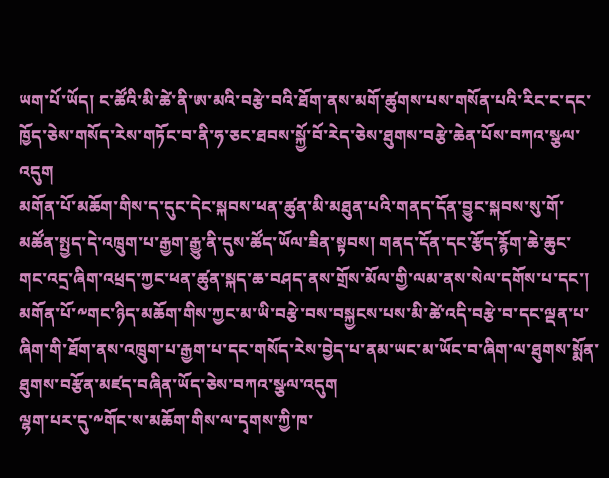ཡག་པོ་ཡོད། ང་ཚོའི་མི་ཚེ་ནི་ཨ་མའི་བརྩེ་བའི་ཐོག་ནས་མགོ་ཚུགས་པས་གསོན་པའི་རིང་ང་དང་ཁྱོད་ཅེས་གསོད་རེས་གཏོང་བ་ནི་ཧ་ཅང་ཐབས་སྐྱོ་བོ་རེད་ཅེས་ཐུགས་བརྩེ་ཆེན་པོས་བཀའ་སྩལ་འདུག
མགོན་པོ་མཆོག་གིས་ད་དུང་དེང་སྐབས་ཕན་ཚུན་མི་མཐུན་པའི་གནད་དོན་བྱུང་སྐབས་སུ་གོ་མཚོན་སྤྱད་དེ་འཁྲུག་པ་རྒྱག་རྒྱུ་ནི་དུས་ཚོད་ཡོལ་ཟིན་སྟབས། གནད་དོན་དང་རྩོད་རྙོག་ཆེ་ཆུང་གང་འདྲ་ཞིག་འཕྲད་ཀྱང་ཕན་ཚུན་སྐད་ཆ་བཤད་ནས་གྲོས་མོལ་གྱི་ལམ་ནས་སེལ་དགོས་པ་དང་། མགོན་པོ་༸གང་ཉིད་མཆོག་གིས་ཀྱང་མ་ཡི་བརྩེ་བས་བསྐྱངས་པས་མི་ཚེ་འདི་བརྩེ་བ་དང་ལྡན་པ་ཞིག་གི་ཐོག་ནས་འཁྲུག་པ་རྒྱག་པ་དང་གསོད་རེས་བྱེད་པ་ནམ་ཡང་མ་ཡོང་བ་ཞིག་ལ་ཐུགས་སྨོན་ཐུགས་བརྩོན་མཛད་བཞིན་ཡོད་ཅེས་བཀའ་སྩལ་འདུག
ལྷག་པར་དུ་༸གོང་ས་མཆོག་གིས་ལ་དྭགས་ཀྱི་ཁ་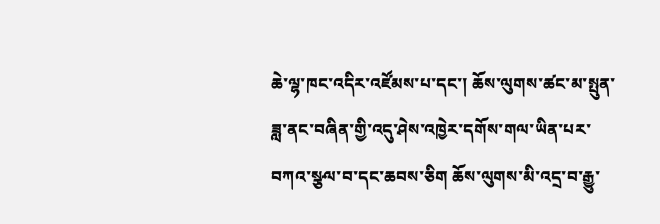ཆེ་ལྷ་ཁང་འདིར་འཛོམས་པ་དང་། ཆོས་ལུགས་ཚང་མ་སྤུན་ཟླ་ནང་བཞིན་གྱི་འདུ་ཤེས་འཁྱེར་དགོས་གལ་ཡིན་པར་བཀའ་སྩལ་བ་དང་ཆབས་ཅིག ཆོས་ལུགས་མི་འདྲ་བ་རྒྱུ་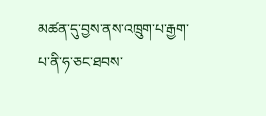མཚན་དུ་བྱས་ནས་འཁྲུག་པ་རྒྱག་པ་ནི་ཧ་ཅང་ཐབས་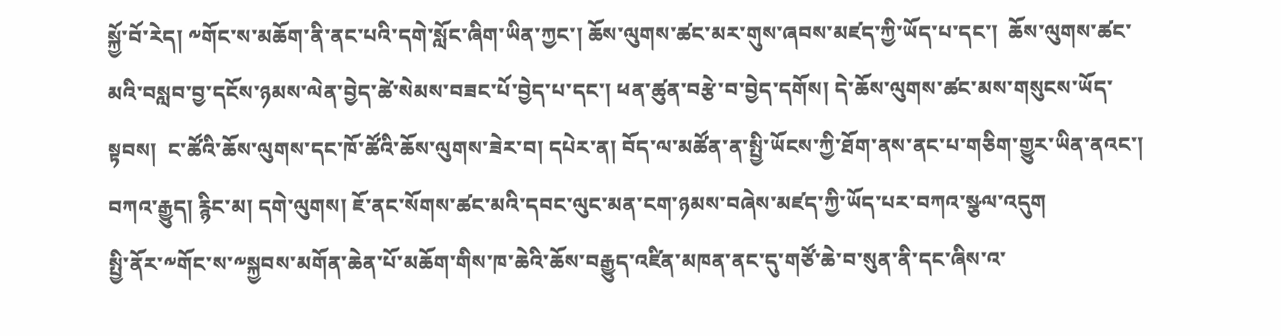སྐྱོ་བོ་རེད། ༸གོང་ས་མཆོག་ནི་ནང་པའི་དགེ་སློང་ཞིག་ཡིན་ཀྱང་། ཆོས་ལུགས་ཚང་མར་གུས་ཞབས་མཛད་ཀྱི་ཡོད་པ་དང་།  ཆོས་ལུགས་ཚང་མའི་བསླབ་བྱ་དངོས་ཉམས་ལེན་བྱེད་ཚེ་སེམས་བཟང་པོ་བྱེད་པ་དང་། ཕན་ཚུན་བརྩེ་བ་བྱེད་དགོས། དེ་ཆོས་ལུགས་ཚང་མས་གསུངས་ཡོད་སྟབས།  ང་ཚོའི་ཆོས་ལུགས་དང་ཁོ་ཚོའི་ཆོས་ལུགས་ཟེར་བ། དཔེར་ན། བོད་ལ་མཚོན་ན་སྤྱི་ཡོངས་ཀྱི་ཐོག་ནས་ནང་པ་གཅིག་གྱུར་ཡིན་ནའང་། བཀའ་རྒྱུད། རྙིང་མ། དགེ་ལུགས། ཇོ་ནང་སོགས་ཚང་མའི་དབང་ལུང་མན་ངག་ཉམས་བཞེས་མཛད་ཀྱི་ཡོད་པར་བཀའ་སྩལ་འདུག
སྤྱི་ནོར་༸གོང་ས་༸སྐྱབས་མགོན་ཆེན་པོ་མཆོག་གིས་ཁ་ཆེའི་ཆོས་བརྒྱུད་འཛིན་མཁན་ནང་དུ་གཙོ་ཆེ་བ་སུན་ནི་དང་ཞིས་འ་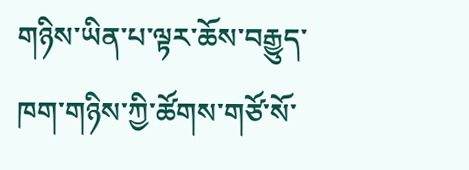གཉིས་ཡིན་པ་ལྟར་ཆོས་བརྒྱུད་ཁག་གཉིས་ཀྱི་ཚོགས་གཙོ་སོ་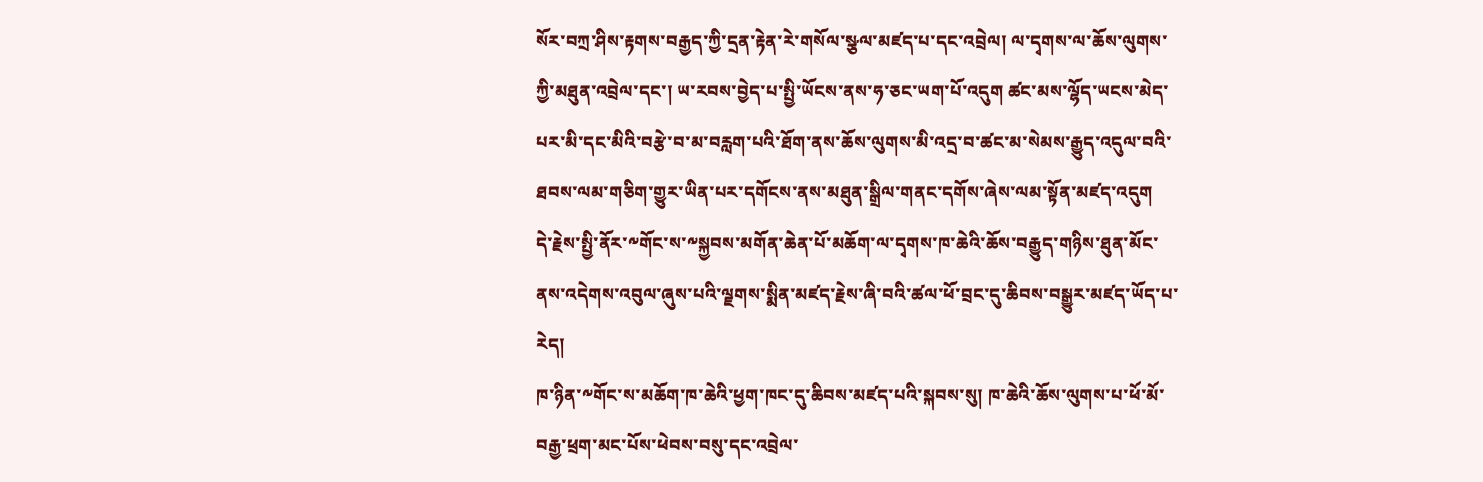སོར་བཀྲ་ཤིས་རྟགས་བརྒྱད་ཀྱི་དྲན་རྟེན་རེ་གསོལ་སྩལ་མཛད་པ་དང་འབྲེལ། ལ་དྭགས་ལ་ཆོས་ལུགས་ཀྱི་མཐུན་འབྲེལ་དང་། ཡ་རབས་བྱེད་པ་སྤྱི་ཡོངས་ནས་ཧ་ཅང་ཡག་པོ་འདུག ཚང་མས་ལྷོད་ཡངས་མེད་པར་མི་དང་མིའི་བརྩེ་བ་མ་བརླག་པའི་ཐོག་ནས་ཆོས་ལུགས་མི་འདྲ་བ་ཚང་མ་སེམས་རྒྱུད་འདུལ་བའི་ཐབས་ལམ་གཅིག་གྱུར་ཡིན་པར་དགོངས་ནས་མཐུན་སྒྲིལ་གནང་དགོས་ཞེས་ལམ་སྟོན་མཛད་འདུག
དེ་རྗེས་སྤྱི་ནོར་༸གོང་ས་༸སྐྱབས་མགོན་ཆེན་པོ་མཆོག་ལ་དྭགས་ཁ་ཆེའི་ཆོས་བརྒྱུད་གཉིས་ཐུན་མོང་ནས་འདེགས་འབུལ་ཞུས་པའི་ལྗགས་སྨིན་མཛད་རྗེས་ཞི་བའི་ཚལ་ཕོ་བྲང་དུ་ཆིབས་བསྒྱུར་མཛད་ཡོད་པ་རེད།
ཁ་ཉིན་༸གོང་ས་མཆོག་ཁ་ཆེའི་ཕྱག་ཁང་དུ་ཆིབས་མཛད་པའི་སྐབས་སུ། ཁ་ཆེའི་ཆོས་ལུགས་པ་ཕོ་མོ་བརྒྱ་ཕྲག་མང་པོས་ཕེབས་བསུ་དང་འབྲེལ་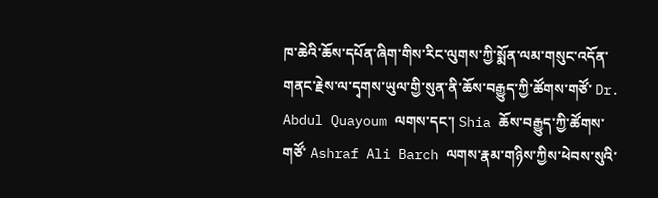ཁ་ཆེའི་ཆོས་དཔོན་ཞིག་གིས་རིང་ལུགས་ཀྱི་སྨོན་ལམ་གསུང་འདོན་གནང་རྗེས་ལ་དྭགས་ཡུལ་གྱི་སུན་ནི་ཆོས་བརྒྱུད་ཀྱི་ཚོགས་གཙོ་ Dr. Abdul Quayoum ལགས་དང་། Shia ཆོས་བརྒྱུད་ཀྱི་ཚོགས་གཙོ་ Ashraf Ali Barch ལགས་རྣམ་གཉིས་ཀྱིས་ཕེབས་སུའི་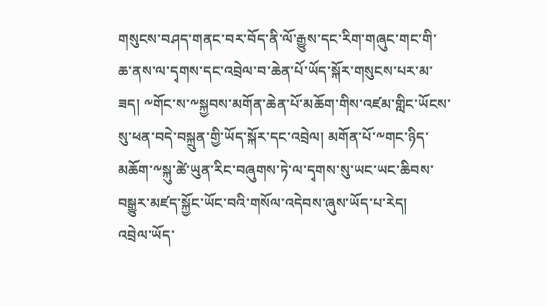གསུངས་བཤད་གནང་བར་བོད་ནི་ལོ་རྒྱུས་དང་རིག་གཞུང་གང་གི་ཆ་ནས་ལ་དྭགས་དང་འབྲེལ་བ་ཆེན་པོ་ཡོད་སྐོར་གསུངས་པར་མ་ཟད། ༸གོང་ས་༸སྐྱབས་མགོན་ཆེན་པོ་མཆོག་གིས་འཛམ་གླིང་ཡོངས་སུ་ཕན་བདེ་བསྐྲུན་གྱི་ཡོད་སྐོར་དང་འབྲེལ། མགོན་པོ་༸གང་ཉིད་མཆོག་༸སྐུ་ཚེ་ཡུན་རིང་བཞུགས་ཏེ་ལ་དྭགས་སུ་ཡང་ཡང་ཆིབས་བསྒྱུར་མཛད་སྐྱོང་ཡོང་བའི་གསོལ་འདེབས་ཞུས་ཡོད་པ་རེད།
འབྲེལ་ཡོད་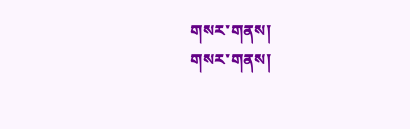གསར་གནས།
གསར་གནས།